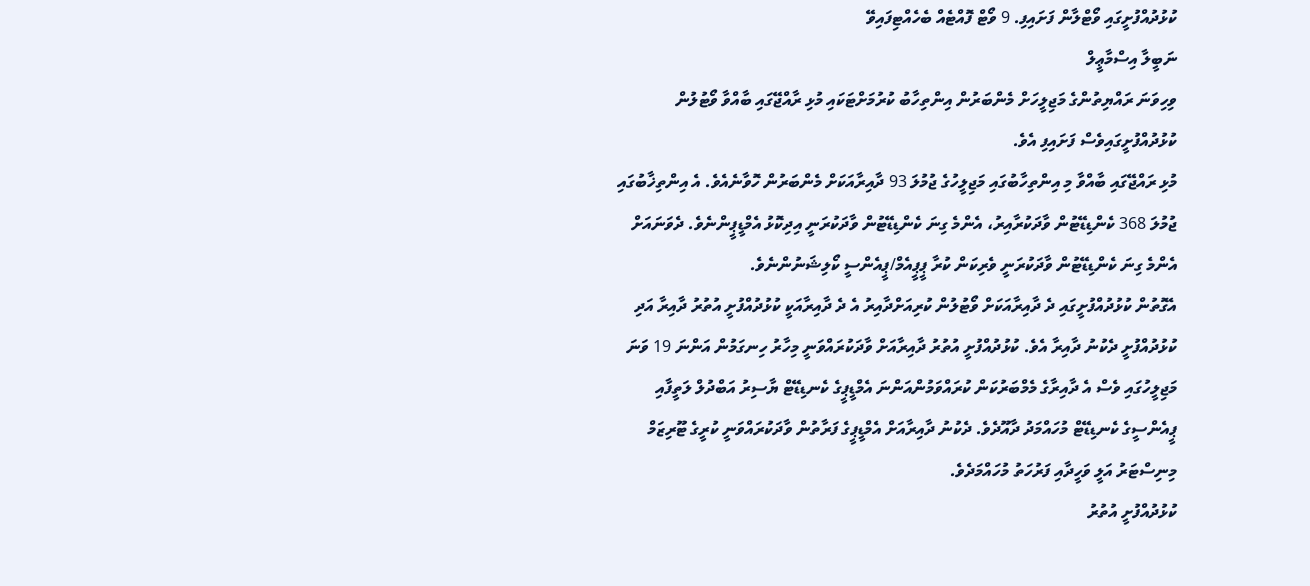ކުޅުދުއްފުށީގައި ވޯޓްލާން ފަށައިފި. 9 ވޯޓް ފޮއްޓެއް ބެހެއްޓިފައިވޭ
ނަބީލާ އިސްމާޢީލް
ވިހިވަނަ ރައްޔިތުންގެ މަޖިލީހަށް މެންބަރުން އިންތިހާބު ކުރުމަށްޓަކައި މުޅި ރާއްޖޭގައި ބާއްވާ ވޯޓުލުން ކުޅުދުއްފުށީގައިވެސް ފަށައިފި އެވެ.
މުޅި ރައްޖޭގައި ބާއްވާ މި އިންތިހާބުގައި މަޖިލީހުގެ ޖުމުލަ 93 ދާއިރާއަކަށް މެންބަރުން ހޮވާނެއެވެ. އެ އިންތިޚާބުގައި ޖުމުލަ 368 ކެންޑިޑޭޓުން ވާދަކުރާއިރު، އެންމެ ގިނަ ކެންޑިޑޭޓުން ވާދަކުރަނީ އިދިކޮޅު އެމްޑީޕީންނެވެ. ދެވަނައަށް އެންމެ ގިނަ ކެންޑިޑޭޓުން ވާދަކުރަނީ ވެރިކަން ކުރާ ޕީޕީއެމް/ޕީއެންސީ ކޯލިޝަނުންނެވެ.
އެގޮތުން ކުޅުދުއްފުށީގައި ދެ ދާއިރާއަކަށް ވޯޓުލުން ކުރިއަށްދާއިރު އެ ދެ ދާއިރާއަކީ ކުޅުދުއްފުށީ އުތުރު ދާއިރާ އަދި ކުޅުދުއްފުށީ ދެކުނު ދާއިރާ އެވެ. ކުޅުދުއްފުށީ އުތުރު ދާއިރާއަށް ވާދަކުރައްވަނީ މިހާރު ހިނގަމުން އަންނަ 19 ވަނަ މަޖިލީހުގައި ވެސް އެ ދާއިރާގެ މެމްބަރުކަން ކުރައްވަމުންއަންނަ އެމްޑީޕީގެ ކެނޑިޑޭޓް ޔާސިރު އަބްދުލް ލަތީފާއި ޕީއެންސީގެ ކެނޑިޑޭޓް މުހައްމަދު ދާއޫދެވެ. ދެކުނު ދާއިރާއަށް އެމްޑީޕީގެ ފަރާތުން ވާދަކުރައްވަނީ ކުރީގެ ޓޫރިޒަމް މިނިސްޓަރު އަލީ ވަހީދާއި ފަރުހަތު މުހައްމަދެވެ.
ކުޅުދުއްފުށީ އުތުރު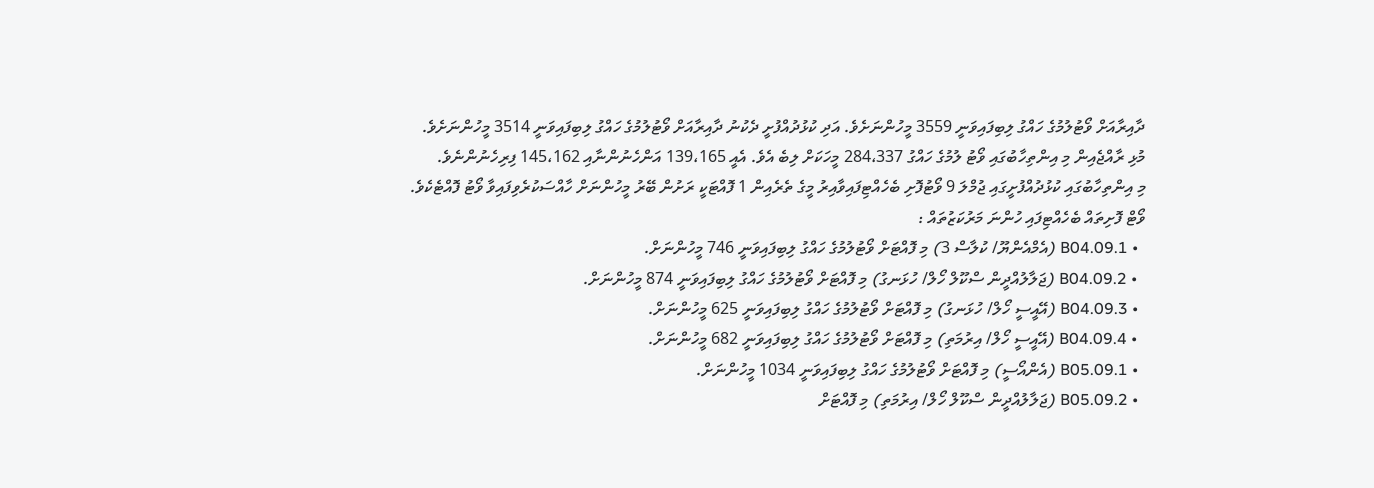ދާއިރާއަށް ވޯޓުލުމުގެ ހައްގު ލިބިފައިވަނީ 3559 މީހުންނަށެވެ. އަދި ކުޅުދުއްފުށީ ދެކުނު ދާއިރާއަށް ވޯޓުލުމުގެ ހައްގު ލިބިފައިވަނީ 3514 މީހުންނަށެވެ.
މުޅި ރާއްޖެއިން މި އިންތިހާބުގައި ވޯޓު ލުމުގެ ހައްގު 284،337 މީހަކަށް ލިބެ އެވެ. އެއީ 139،165 އަންހެނުންނާއި 145،162 ފިރިހެނުންނެވެ.
މި އިންތިހާބުގައި ކުޅުދުއްފުށީގައި ޖުމްލަ 9 ވޯޓުފޮށި ބެހެއްޓިފައިވާއިރު މީގެ ތެރެއިން 1 ފޮއްޓަކީ ރަށުން ބޭރު މީހުންނަށް ހާއްސަކުރެވިފައިވާ ވޯޓު ފޮއްޓެކެވެ.
ވޯޓް ފޮށިތައް ބެހެއްޓިފައި ހުންނަ މަރުކަޒުތައް :
  • B04.09.1 (އެމްއެންޔޫ/ ކުލާސް 3) މި ފޮއްޓަށް ވޯޓުލުމުގެ ހައްގު ލިބިފައިވަނީ 746 މީހުންނަށް.
  • B04.09.2 (ޖަލާލުއްދީން ސްކޫލް ހޯލް/ ހުޅަނގު) މި ފޮއްޓަށް ވޯޓުލުމުގެ ހައްގު ލިބިފައިވަނީ 874 މީހުންނަށް.
  • B04.09.3 (އޭއީސީ ހޯލް/ ހުޅަނގު) މި ފޮއްޓަށް ވޯޓުލުމުގެ ހައްގު ލިބިފައިވަނީ 625 މީހުންނަށް.
  • B04.09.4 (އޭއީސީ ހޯލް/ އިރުމަތި) މި ފޮއްޓަށް ވޯޓުލުމުގެ ހައްގު ލިބިފައިވަނީ 682 މީހުންނަށް.
  • B05.09.1 (އެންއޯސީ) މި ފޮއްޓަށް ވޯޓުލުމުގެ ހައްގު ލިބިފައިވަނީ 1034 މީހުންނަށް.
  • B05.09.2 (ޖަލާލުއްދީން ސްކޫލް ހޯލް/ އިރުމަތި) މި ފޮއްޓަށް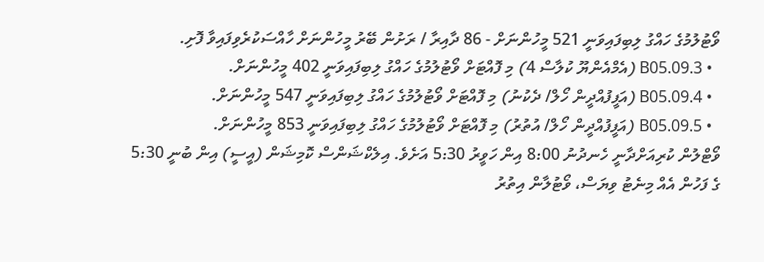ވޯޓުލުމުގެ ހައްގު ލިބިފައިވަނީ 521 މީހުންނަށް - 86 ދާއިރާ / ރަށުން ބޭރު މީހުންނަށް ހާއްސަކުރެވިފައިވާ ފޮށި.
  • B05.09.3 (އެމްއެންޔޫ ކުލާސް 4) މި ފޮއްޓަށް ވޯޓުލުމުގެ ހައްގު ލިބިފައިވަނީ 402 މީހުންނަށް.
  • B05.09.4 (އަފީފުއްދީން ހޯލް/ ދެކުނު) މި ފޮއްޓަށް ވޯޓުލުމުގެ ހައްގު ލިބިފައިވަނީ 547 މީހުންނަށް.
  • B05.09.5 (އަފީފުއްދީން ހޯލް/ އުތުރު) މި ފޮއްޓަށް ވޯޓުލުމުގެ ހައްގު ލިބިފައިވަނީ 853 މީހުންނަށް.
ވޯޓްލުން ކުރިއަށްދާނީ ހެނދުނު 8:00 އިން ހަވީރު 5:30 އަށެވެ. އިލެކްޝަންސް ކޮމިޝަން (އީސީ) އިން ބުނީ 5:30 ގެ ފަހުން އެއް މިނެޓު ވިޔަސް، ވޯޓުލާން އިތުރު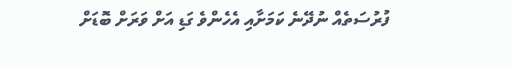ފުރުސަތެއް ނުދޭނެ ކަމަށާއި އެހެންވެ ގަޑި އަށް ވަރަށް ބޮޑަށް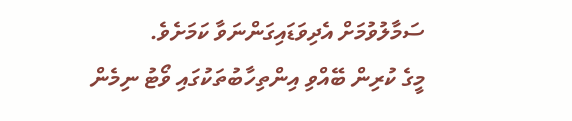ސަމާލުވުމަށް އެދިވަޑައިގަންނަވާ ކަމަށެވެ.
މީގެ ކުރިން ބޭއްވި އިންތިހާބުތަކުގައި ވޯޓު ނިމެން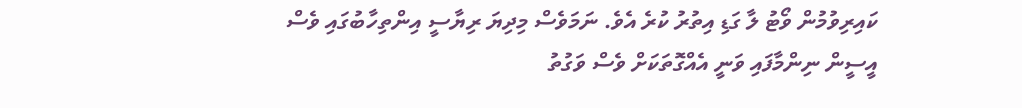ކައިރިވުމުން ވޯޓު ލާ ގަޑި އިތުރު ކުރެ އެވެ. ނަމަވެސް މިދިޔަ ރިޔާސީ އިންތިހާބުގައި ވެސް އީސީން ނިންމާފައި ވަނީ އެއްގޮތަކަށް ވެސް ވަގުތު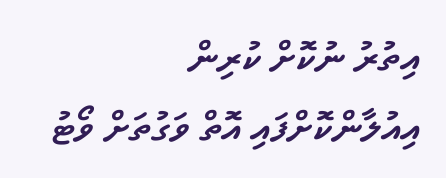އިތުރު ނުކޮށް ކުރިން އިއުލާންކޮށްފައި އޮތް ވަގުތަށް ވޯޓު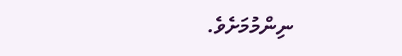ނިންމުމަށެވެ.